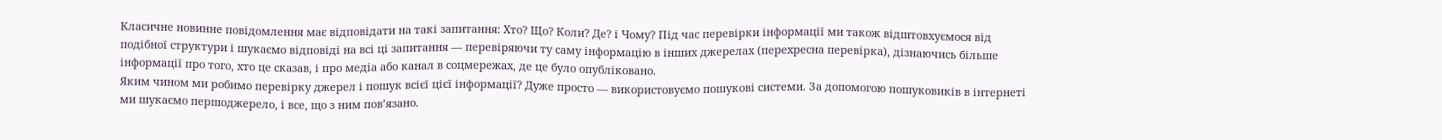Класичне новинне повідомлення має відповідати на такі запитання: Хто? Що? Коли? Де? і Чому? Під час перевірки інформації ми також відштовхуємося від подібної структури і шукаємо відповіді на всі ці запитання — перевіряючи ту саму інформацію в інших джерелах (перехресна перевірка), дізнаючись більше інформації про того, хто це сказав, і про медіа або канал в соцмережах, де це було опубліковано.
Яким чином ми робимо перевірку джерел і пошук всієї цієї інформації? Дуже просто — використовуємо пошукові системи. За допомогою пошуковиків в інтернеті ми шукаємо першоджерело, і все, що з ним пов’язано.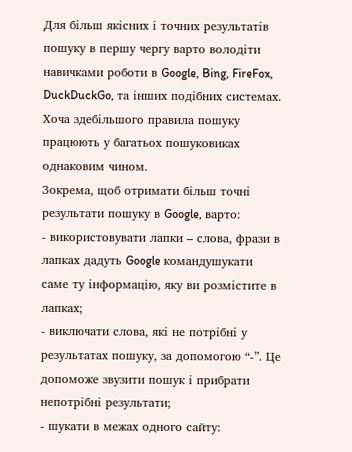Для більш якісних і точних результатів пошуку в першу чергу варто володіти навичками роботи в Google, Bing, FireFox, DuckDuckGo, та інших подібних системах. Хоча здебільшого правила пошуку працюють у багатьох пошуковиках однаковим чином.
Зокрема, щоб отримати більш точні результати пошуку в Google, варто:
- використовувати лапки – слова, фрази в лапках дадуть Google командушукати саме ту інформацію, яку ви розмістите в лапках;
- виключати слова, які не потрібні у результатах пошуку, за допомогою “-”. Це допоможе звузити пошук і прибрати непотрібні результати;
- шукати в межах одного сайту: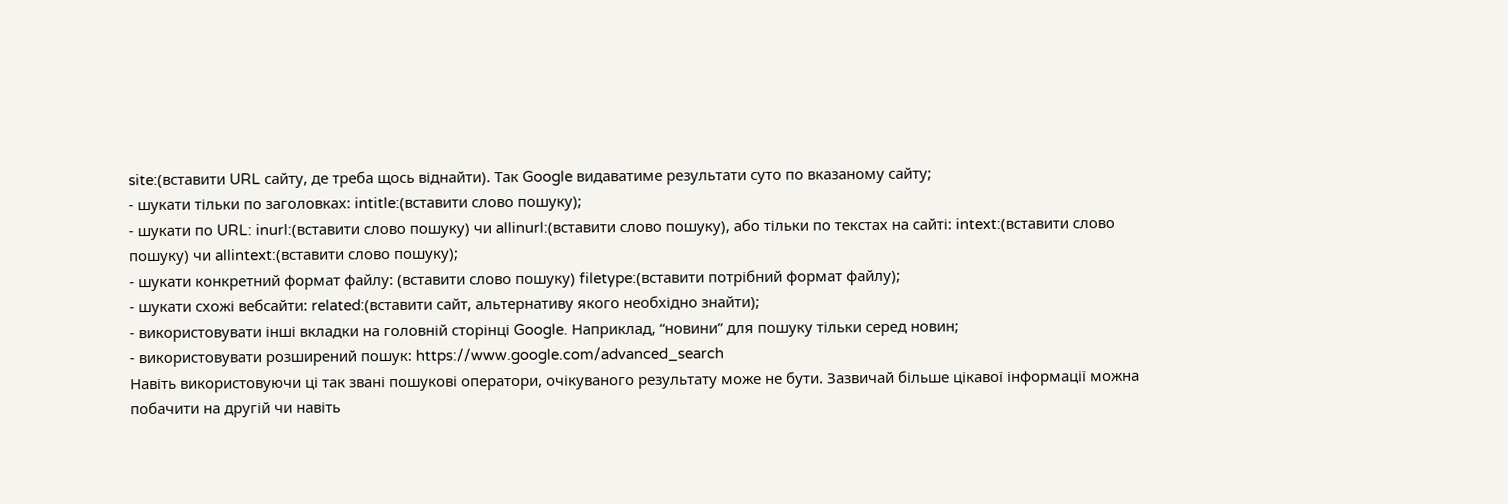site:(вставити URL сайту, де треба щось віднайти). Так Google видаватиме результати суто по вказаному сайту;
- шукати тільки по заголовках: intitle:(вставити слово пошуку);
- шукати по URL: inurl:(вставити слово пошуку) чи allinurl:(вставити слово пошуку), або тільки по текстах на сайті: intext:(вставити слово пошуку) чи allintext:(вставити слово пошуку);
- шукати конкретний формат файлу: (вставити слово пошуку) filetype:(вставити потрібний формат файлу);
- шукати схожі вебсайти: related:(вставити сайт, альтернативу якого необхідно знайти);
- використовувати інші вкладки на головній сторінці Google. Наприклад, “новини” для пошуку тільки серед новин;
- використовувати розширений пошук: https://www.google.com/advanced_search
Навіть використовуючи ці так звані пошукові оператори, очікуваного результату може не бути. Зазвичай більше цікавої інформації можна побачити на другій чи навіть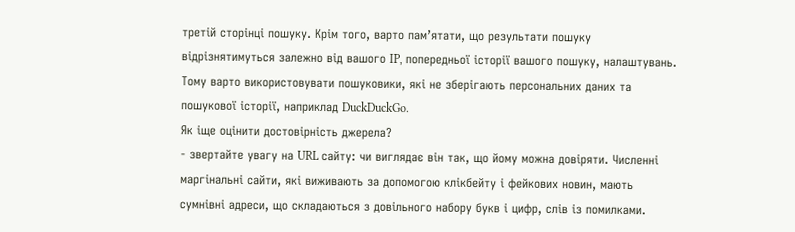третій сторінці пошуку. Крім того, варто пам’ятати, що результати пошуку відрізнятимуться залежно від вашого IP, попередньої історії вашого пошуку, налаштувань. Тому варто використовувати пошуковики, які не зберігають персональних даних та пошукової історії, наприклад DuckDuckGo.
Як іще оцінити достовірність джерела?
- звертайте увагу на URL сайту: чи виглядає він так, що йому можна довіряти. Численні маргінальні сайти, які виживають за допомогою клікбейту і фейкових новин, мають сумнівні адреси, що складаються з довільного набору букв і цифр, слів із помилками.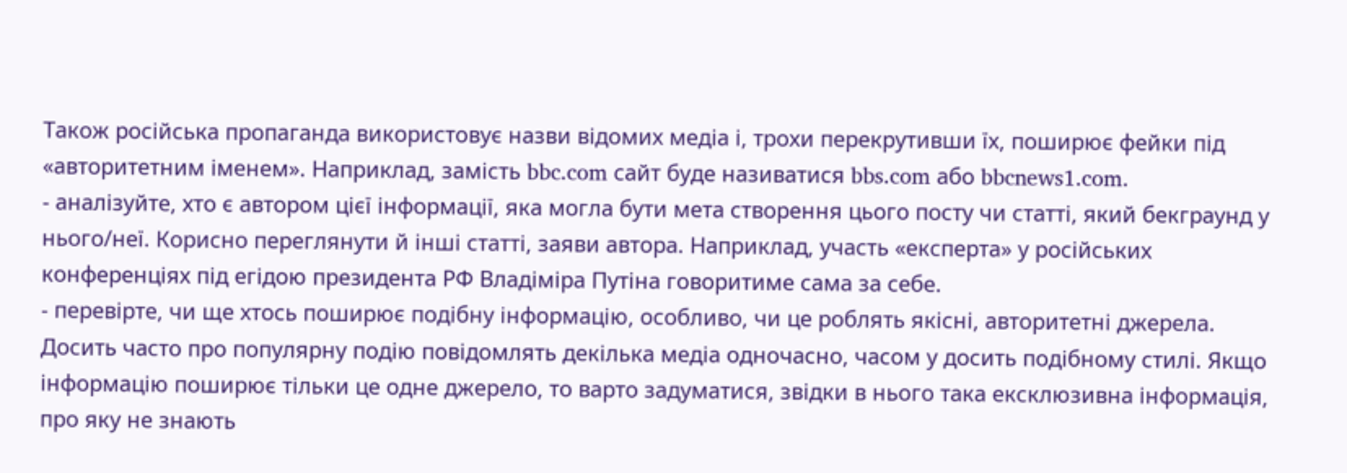Також російська пропаганда використовує назви відомих медіа і, трохи перекрутивши їх, поширює фейки під «авторитетним іменем». Наприклад, замість bbc.com сайт буде називатися bbs.com або bbcnews1.com.
- аналізуйте, хто є автором цієї інформації, яка могла бути мета створення цього посту чи статті, який бекграунд у нього/неї. Корисно переглянути й інші статті, заяви автора. Наприклад, участь «експерта» у російських конференціях під егідою президента РФ Владіміра Путіна говоритиме сама за себе.
- перевірте, чи ще хтось поширює подібну інформацію, особливо, чи це роблять якісні, авторитетні джерела. Досить часто про популярну подію повідомлять декілька медіа одночасно, часом у досить подібному стилі. Якщо інформацію поширює тільки це одне джерело, то варто задуматися, звідки в нього така ексклюзивна інформація, про яку не знають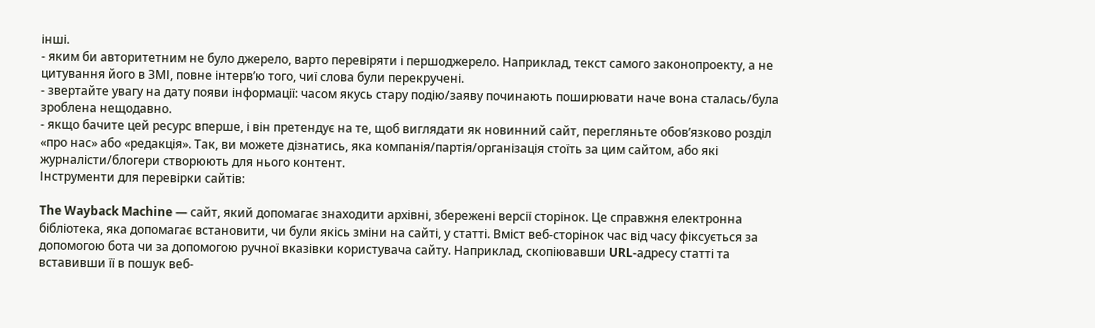інші.
- яким би авторитетним не було джерело, варто перевіряти і першоджерело. Наприклад, текст самого законопроекту, а не цитування його в ЗМІ, повне інтерв’ю того, чиї слова були перекручені.
- звертайте увагу на дату появи інформації: часом якусь стару подію/заяву починають поширювати наче вона сталась/була зроблена нещодавно.
- якщо бачите цей ресурс вперше, і він претендує на те, щоб виглядати як новинний сайт, перегляньте обов’язково розділ «про нас» або «редакція». Так, ви можете дізнатись, яка компанія/партія/організація стоїть за цим сайтом, або які журналісти/блогери створюють для нього контент.
Інструменти для перевірки сайтів:

The Wayback Machine — сайт, який допомагає знаходити архівні, збережені версії сторінок. Це справжня електронна бібліотека, яка допомагає встановити, чи були якісь зміни на сайті, у статті. Вміст веб-сторінок час від часу фіксується за допомогою бота чи за допомогою ручної вказівки користувача сайту. Наприклад, скопіювавши URL-адресу статті та вставивши її в пошук веб-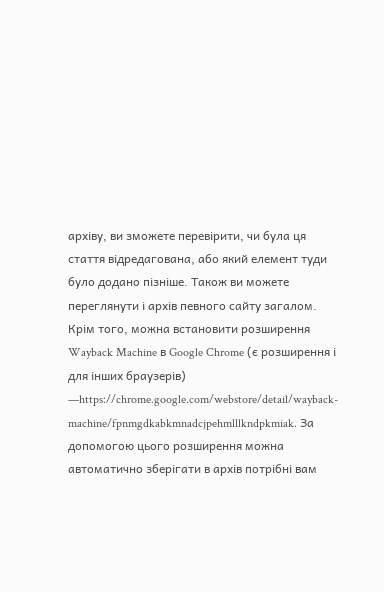архіву, ви зможете перевірити, чи була ця стаття відредагована, або який елемент туди було додано пізніше. Також ви можете переглянути і архів певного сайту загалом. Крім того, можна встановити розширення Wayback Machine в Google Chrome (є розширення і для інших браузерів) —https://chrome.google.com/webstore/detail/wayback-machine/fpnmgdkabkmnadcjpehmlllkndpkmiak. За допомогою цього розширення можна автоматично зберігати в архів потрібні вам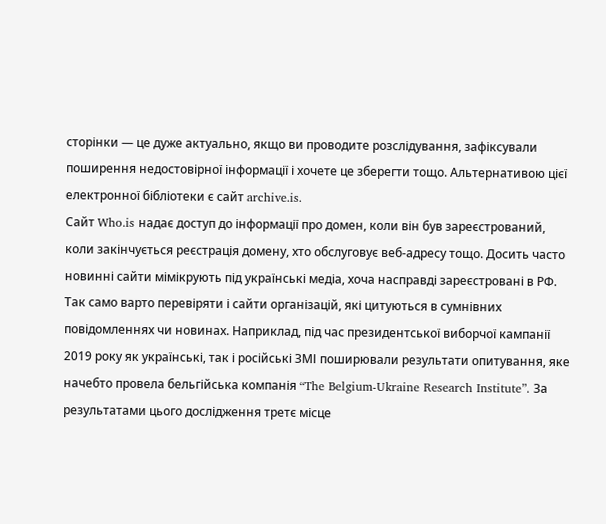сторінки — це дуже актуально, якщо ви проводите розслідування, зафіксували поширення недостовірної інформації і хочете це зберегти тощо. Альтернативою цієї електронної бібліотеки є сайт archive.is.
Сайт Who.is надає доступ до інформації про домен, коли він був зареєстрований, коли закінчується реєстрація домену, хто обслуговує веб-адресу тощо. Досить часто новинні сайти мімікрують під українські медіа, хоча насправді зареєстровані в РФ. Так само варто перевіряти і сайти організацій, які цитуються в сумнівних повідомленнях чи новинах. Наприклад, під час президентської виборчої кампанії 2019 року як українські, так і російські ЗМІ поширювали результати опитування, яке начебто провела бельгійська компанія “The Belgium-Ukraine Research Institute”. За результатами цього дослідження третє місце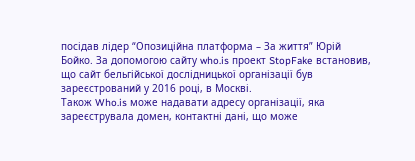посідав лідер “Опозиційна платформа – За життя” Юрій Бойко. За допомогою сайту who.is проект StopFake встановив, що сайт бельгійської дослідницької організації був зареєстрований у 2016 році, в Москві.
Також Who.is може надавати адресу організації, яка зареєструвала домен, контактні дані, що може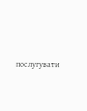послугувати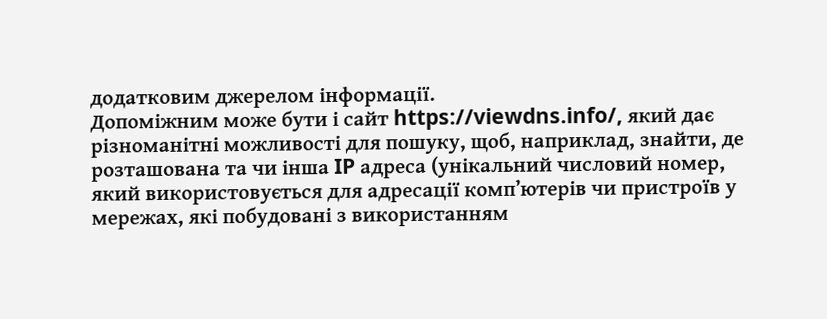додатковим джерелом інформації.
Допоміжним може бути і сайт https://viewdns.info/, який дає різноманітні можливості для пошуку, щоб, наприклад, знайти, де розташована та чи інша IP адреса (унікальний числовий номер, який використовується для адресації комп’ютерів чи пристроїв у мережах, які побудовані з використанням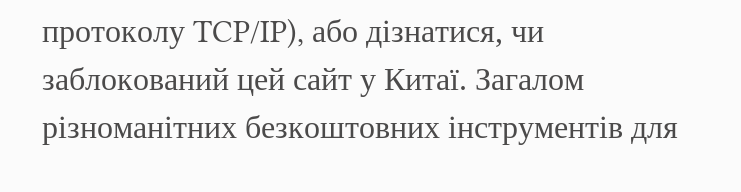протоколу TCP/IP), або дізнатися, чи заблокований цей сайт у Китаї. Загалом різноманітних безкоштовних інструментів для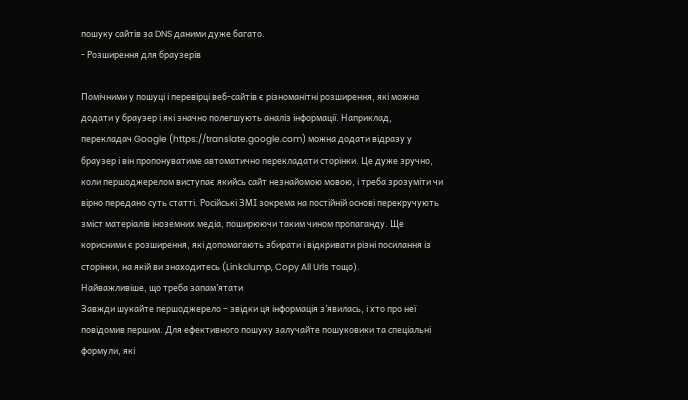пошуку сайтів за DNS даними дуже багато.
- Розширення для браузерів

Помічними у пошуці і перевірці веб-сайтів є різноманітні розширення, які можна додати у браузер і які значно полегшують аналіз інформації. Наприклад, перекладач Google (https://translate.google.com) можна додати відразу у браузер і він пропонуватиме автоматично перекладати сторінки. Це дуже зручно, коли першоджерелом виступає якийсь сайт незнайомою мовою, і треба зрозуміти чи вірно передано суть статті. Російські ЗМІ зокрема на постійній основі перекручують зміст матеріалів іноземних медіа, поширюючи таким чином пропаганду. Ще корисними є розширення, які допомагають збирати і відкривати різні посилання із сторінки, на якій ви знаходитесь (Linkclump, Copy All Urls тощо).
Найважливіше, що треба запам’ятати
Завжди шукайте першоджерело – звідки ця інформація з’явилась, і хто про неї повідомив першим. Для ефективного пошуку залучайте пошуковики та спеціальні формули, які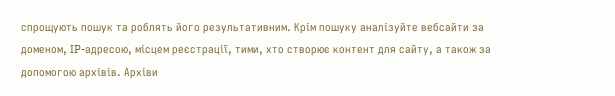спрощують пошук та роблять його результативним. Крім пошуку аналізуйте вебсайти за доменом, IP-адресою, місцем реєстрації, тими, хто створює контент для сайту, а також за допомогою архівів. Архіви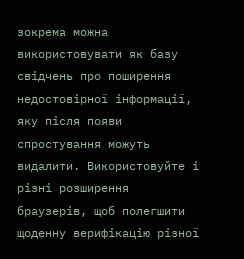зокрема можна використовувати як базу свідчень про поширення недостовірної інформації, яку після появи спростування можуть видалити. Використовуйте і різні розширення браузерів, щоб полегшити щоденну верифікацію різної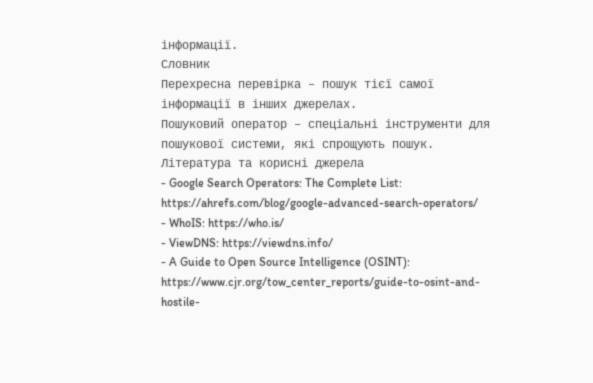інформації.
Словник
Перехресна перевірка – пошук тієї самої інформації в інших джерелах.
Пошуковий оператор – спеціальні інструменти для пошукової системи, які спрощують пошук.
Література та корисні джерела
- Google Search Operators: The Complete List: https://ahrefs.com/blog/google-advanced-search-operators/
- WhoIS: https://who.is/
- ViewDNS: https://viewdns.info/
- A Guide to Open Source Intelligence (OSINT): https://www.cjr.org/tow_center_reports/guide-to-osint-and-hostile-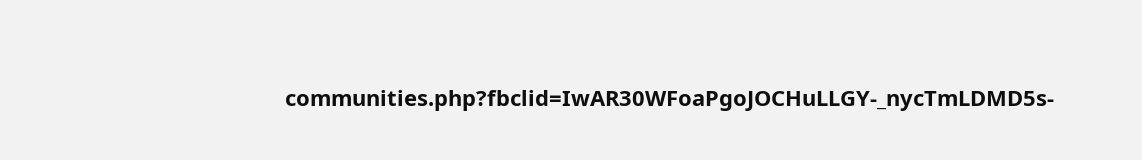communities.php?fbclid=IwAR30WFoaPgoJOCHuLLGY-_nycTmLDMD5s-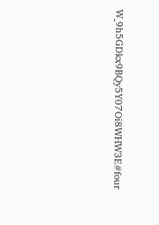W_9h5GDkx9BQy5Y07Oi8WHW3E#four